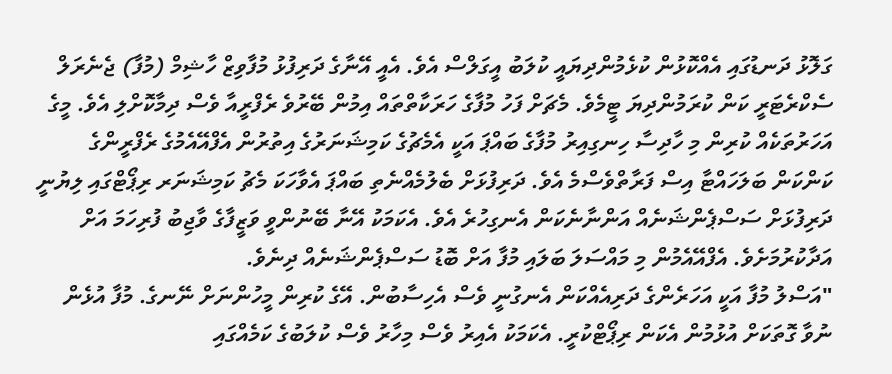ގަލޮޅު ދަނޑުގައި އެއްކޮޅުން ކުޅެމުންދިޔައީ ކުލަބު އީގަލްސް އެވެ. އެއީ އޭނާގެ ދަރިފުޅު މުފާވިޒް ހާޝިމް (މުފާ) ޖެނެރަލް ސެކްރެޓަރީ ކަން ކުރަމުންދިޔަ ޓީމެވެ. މެޗަށް ފަހު މުފާގެ ހަރަކާތްތައް އިމުން ބޭރުވެ ރެފްރީއާ ވެސް ދިމާކޮށްލި އެވެ. މީގެ އަހަރުތަކެއް ކުރިން މި ހާދިސާ ހިނގިއިރު މުފާގެ ބައްޕަ އަކީ އެމެޗުގެ ކަމިޝަނަރުގެ އިތުރުން އެފްއޭއެމުގެ ރެފްރީންގެ ކަންކަން ބަލަހައްޓާ އިސް ފަރާތްވެސްމެ އެވެ. ދަރިފުޅަށް ބެލުމެއްނެތި ބައްޕަ އެވާހަކަ މެޗު ކަމިޝަނަރ ރިޕޯޓްގައި ލިޔުނީ ދަރިފުޅަށް ސަސްޕެންޝަނެއް އަންނާނެކަން އެނގިހުރެ އެވެ. އެކަމަކު އޭނާ ބޭނުންވީ ވަޒީފާގެ ވާޖިބު ފުރިހަމަ އަށް އަދާކުރުމަށެވެ. އެފްއޭއެމުން މި މައްސަލަ ބަލައި މުފާ އަށް ބޮޑު ސަސްޕެންޝަނެއް ދިނެވެ.
"އަސްލު މުފާ އަކީ އަހަރެންގެ ދަރިއެއްކަން އެނގުނީ ވެސް އެހިސާބުން. އޭގެ ކުރިން މީހުންނަށް ނޭނގެ. މުފާ އުޅެން ނުވާ ގޮތަކަށް އުޅުމުން އެކަން ރިޕޯޓްކުރީ. އެކަމަކު އެއިރު ވެސް މިހާރު ވެސް ކުލަބުގެ ކަމެއްގައި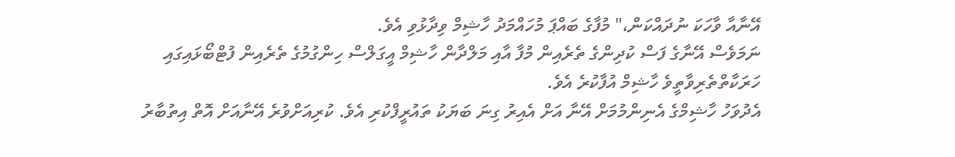އޭނާއާ ވާހަކަ ނުދައްކަން،" މުފާގެ ބައްޕަ މުހައްމަދު ހާޝިމް ވިދާޅުވި އެވެ.
ނަމަވެސް އޭނާގެ ފަސް ކުދިންގެ ތެރެއިން މުފާ އާއި މަލްދާން ހާޝިމް އީގަލްސް ހިންގުމުގެ ތެރެއިން ފުޓްބޯޅައިގައި ހަރަކާތްތެރިވާތީވެ ހާޝިމް އުފާކުރެ އެވެ.
އެދުވަހު ހާޝިމްގެ އެނިންމުމަށް އޭނާ އަށް އެއިރު ގިނަ ބަޔަކު ތައުރީފްކުރި އެވެ. ކުރިއަށްވުރެ އޭނާއަށް އޮތް އިތުބާރު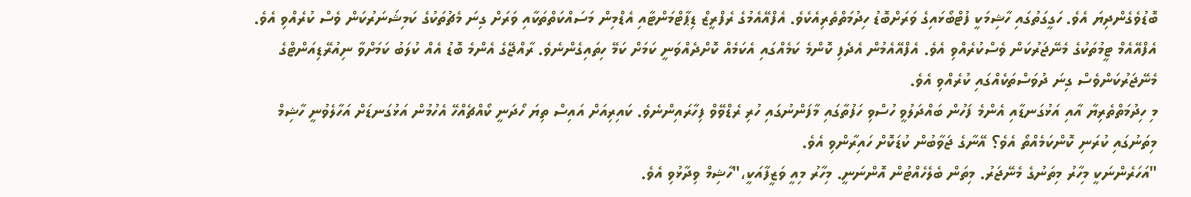ބޮޑުވެގެންދިޔަ އެވެ. ހަގީގަތުގައި ހާޝިމަކީ ފުޓްބޯޅައިގެ ވަރަށްބޮޑު ހިދުމަތްތެރިއެކެވެ. އެފްއޭއެމުގެ ރެފްރީޒް ޑިޕާޓްމަންޓާއި އެޑްމިން މަސައްކަތްތަކާއި ވަރަށް ގިނަ މެޗުތަކުގެ ކަމިޝަނަރުކަން ވެސް ކުރެއްވި އެވެ. އެފްއޭއެމް ޓީމުތަކުގެ މެނޭޖަރުކަން ވެސްކުރެއްވި އެވެ. އެފްއޭއެމުން އެދެފި ކޮންމެ ކަމެއްގައި އެކަމެއް ކޮށްދެއްވަނީ ކަމަށް ކަމޭ ހިތައިގެންނެވެ. ރާއްޖޭގެ އެންމެ ބޮޑު އެއް ކުލަބު ކަމަށްވާ ނިއުރޭޑިއަންޓްގެ މެނޭޖަރުކަންވެސް ގިނަ ދުވަސްތަކެއްގައި ކުރެއްވި އެވެ.
މި ހިދުމަތްތެރިޔާ އާއި އަޅުގަނޑާއި އެންމެ ފަހުން ބައްދަލުވީ ހުސްވި ހަފުތާގައި މާފަންނުގައި ހުރި ރެޑްވޭވް ފިހާރައިންނެވެ. ކައިރިއަށް އައިސް ތިޔަ ހޯދަނީ ކޯއްޗެއްހޭ އެހުމުން އަޅުގަނޑަށް އަހާލެވުނީ ހާޝިމް މިތަނުގައި ކުރަނި ކޮންކަމެއްތޯ އެވެ؟ އޭނާގެ ޖަވާބުން ކުޑަކޮށް ހައިރާންވި އެވެ.
"އަހަރެންނަކީ މިހާރު މިތަނުގެ މެނޭޖަރު. މިތަން ބެލެހެއްޓުން އޮންނަނީ. މިހާރު މިއީ ވަޒީފާއަކީ،"ހާޝިމް ވިދާޅުވި އެވެ.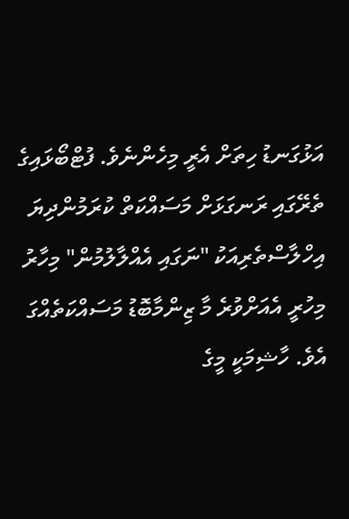އަޅުގަނޑު ހިތަށް އެރީ މިހެންނެވެ. ފުޓްބޯޅައިގެ ތެރޭގައި ރަނގަޅަށް މަސައްކަތް ކުރަމުންދިޔަ އިހްލާސްތެރިއަކު "ނަގައި އެއްލާލުމުން" މިހާރު މިހުރީ އެއަށްވުރެ މާ ޒިންމާބޮޑު މަސައްކަތެއްގަ އެވެ. ހާޝިމަކީ މީގެ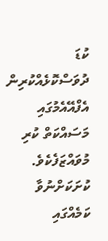ކުޑަ ދުވަސްކޮޅެއްކުރިން އެފްއޭއެމުގައި މަސައްކަތް ކުރި މުވައްޒަފެކެވެ. ކުށަކަށްނުވާ ކަމެއްގައި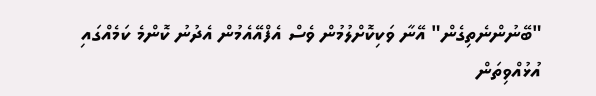"ބޭނުންނެތިގެން" އޭނާ ވަކިކޮށްލުމުން ވެސް އެފްއޭއެމުން އެދުނު ކޮންމެ ކަމެއްގައި އުޅުއްވިތަން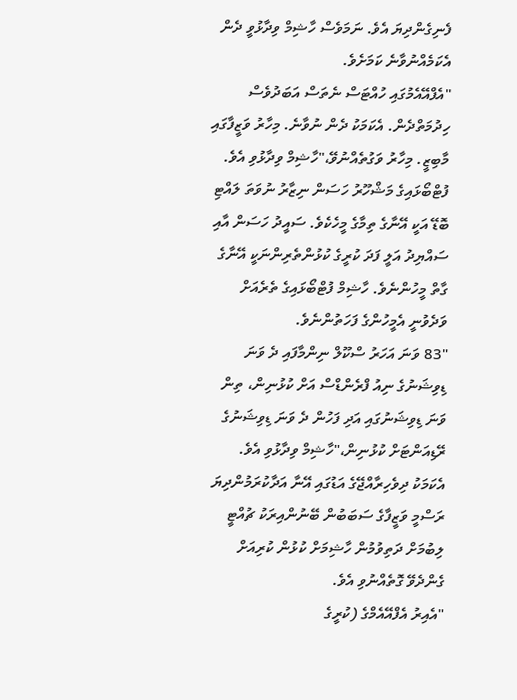ފެނިގެންދިޔަ އެވެ. ނަމަވެސް ހާޝިމް ވިދާޅުވީ ދެން އެކަމެއްނުވާނެ ކަމަށެވެ.
"އެފްއޭއެމުގައި ހުއްޓަސް ނެތަސް އަބަދުވެސް ހިދުމަތްދެން. އެކަމަކު ދެން ނުވާނެ. މިހާރު ވަޒީފާގައި މާބިޒީ. މިހާރު ވަގުތެއްނުވޭ،"ހާޝިމް ވިދާޅުވި އެވެ.
ފުޓްބޯޅައިގެ މަޝްހޫރު ހަސަން ނިޒާރު ނުވަތަ ލައްޓި ބޮޑޭ އަކީ އޭނާގެ ތިމާގެ މީހެކެވެ. ސައީދު ހަސަން އާއި ސައްޔިދު އަލީ ފަދަ ކުރީގެ ކުޅުންތެރިންނަކީ އޭނާގެ ގާތް މީހުންނެވެ. ހާޝިމް ފުޓްބޯޅައިގެ ތެރެއަށް ވަދެވުނީ އެމީހުންގެ ފަހަތުންނެވެ.
"83 ވަނަ އަހަރު ސްކޫލް ނިންމާފައި ދެ ވަނަ ޑިވިޝަނުގެ ނިއު ފްރެންޑްސް އަށް ކުޅުނިން، ތިން ވަނަ ޑިވިޝަނުގައި އަދި ފަހުން ދެ ވަނަ ޑިވިޝަނުގެ ރޭޑިއަންޓަށް ކުޅުނިން،"ހާޝިމް ވިދާޅުވި އެވެ.
އެކަމަކު ދިވެހިރާއްޖޭގެ އަޑުގައި އޭނާ އަދާކުރަމުންދިޔަ ރަސްމީ ވަޒީފާގެ ސަބަބުން ބޭނުންއިރަކު ޗުއްޓީ ލިބުމަށް ދަތިވުމުން ހާޝިމަށް ކުޅުން ކުރިއަށް ގެންދެވޭ ގޮތެއްނުވި އެވެ.
"އެއިރު އެފްއޭއެމްގެ (ކުރީގެ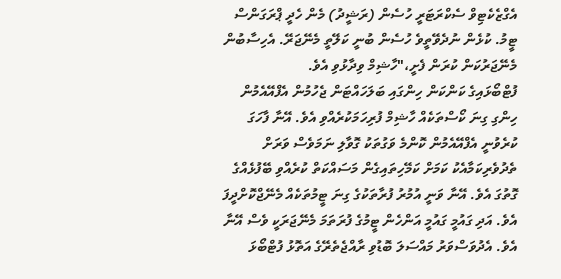އެގްޒެކެޓިވް ސެކްރަޓަރީ ހުސެން (ރަޝީދު) މެން ހެދީ ޕްރަގަންސް ޓީމު. ކުޅެން ނުދެވޭތީވެ ހުސެން ބުނީ ކަލޭތީ މެނޭޖަރޭ. އެހިސާބުން މެނޭޖަރުކަން ކުރަން ފެށީ،"ހާޝިމް ވިދާޅުވި އެވެ.
ފުޓްބޯޅައިގެ ކަންކަން ހިންގައި ބަލަހައްޓަން ޖެހުމުން އެފްއޭއެމުން ހިންގި ގިނަ ކޯސްތަކެއް ހާޝިމް ފުރިހަމަކުރެއްވި އެވެ. އޭނާ ފާހަގަ ކުރެވުނީ އެފްއޭއެމުން ކޮންމެ ވަގުތަކު ގޮވާލި ނަމަވެސް ވަރަށް ތެދުވެރިކަމާއެކު ކަމަށް ކަމޭހިތައިގެން މަސައްކަތް ކުރެއްވި ބޭފުޅެއްގެ ގޮތުގަ އެވެ. އޭނާ ވަނީ އުމުރު ފުރާތަކުގެ ގިނަ ޓީމުތަކެއް މެނޭޖްކޮށްދީފަ އެވެ. އަދި ގައުމީ ގައުމީ އަންހެން ޓީމުގެ ފުރަތަމަ މެނޭޖަރަކީ ވެސް އޭނާ އެވެ. އެދުވަސްވަރު މައްސަލަ ބޮޑުވި ރާއްޖެތެރޭގެ އަތޮޅު ފުޓްބޯޅަ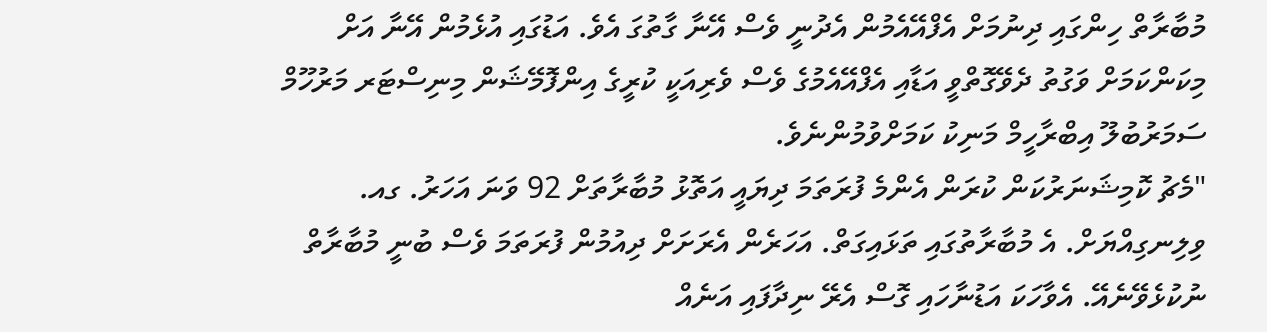މުބާރާތް ހިންގައި ދިނުމަށް އެފްއޭއެމުން އެދުނީ ވެސް އޭނާ ގާތުގަ އެވެ. އަޑުގައި އުޅެމުން އޭނާ އަށް މިކަންކަމަށް ވަގުތު ދެވޭގޮތްވީ އަޑާއި އެފްއޭއެމުގެ ވެސް ވެރިއަކީ ކުރީގެ އިންފޮމޭޝަން މިނިސްޓަރ މަރުހޫމް ސަމަރުބުލޫ އިބްރާހީމް މަނިކު ކަމަށްވުމުންނެވެ.
"މެޗު ކޮމިޝަނަރުކަން ކުރަން އެންމެ ފުރަތަމަ ދިޔައީ އަތޮޅު މުބާރާތަށް 92 ވަނަ އަހަރު. ގއ. ވިލިނގިއްޔަށް. އެ މުބާރާތުގައި ތަޅައިގަތް. އަހަރެން އެރަށަށް ދިއުމުން ފުރަތަމަ ވެސް ބުނީ މުބާރާތް ނުކުޅެވޭނެއޭ. އެވާހަކަ އަޑުނާހައި ގޮސް އެރޭ ނިދާފައި އަނެއް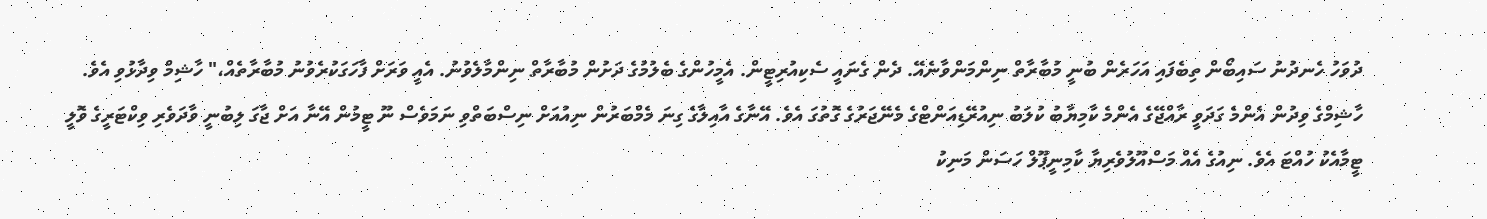ދުވަހު ހެނދުނު ސައިބޯން ތިބެފައި އަހަރެން ބުނީ މުބާރާތް ނިންމަންވާނެއޭ. ދެން ގެނައީ ސެކިއުރިޓީން. އެމީހުންގެ ބެލުމުގެ ދަށުން މުބާރާތް ނިންމާލެވުނު. އެއީ ވަރަށް ފާހަގަކުރެވުނު މުބާރާތެއް،" ހާޝިމް ވިދާޅުވި އެވެ.
ހާޝިމްގެ ވިދުން އެންމެ ގަދަވީ ރާއްޖޭގެ އެންމެ ކާމިޔާބު ކުލަބު ނިއުރޭޑިއަންޓްގެ މެނޭޖަރުގެ ގޮތުގަ އެވެ. އޭނާގެ އާއިލާގެ ގިނަ މެމްބަރުން ނިއުއަށް ނިސްބަތްވި ނަމަވެސް ނޫ ޓީމުން އޭނާ އަށް ޖާގަ ލިބުނީ ވާދަވެރި ވިކްޓަރީގެ ވޮލީ ޓީމާއެކު ހުއްޓަ އެވެ. ނިއުގެ އެއް މަސްއޫލުވެރިޔާ ކާމިނީޕޫލް ހަސަން މަނިކު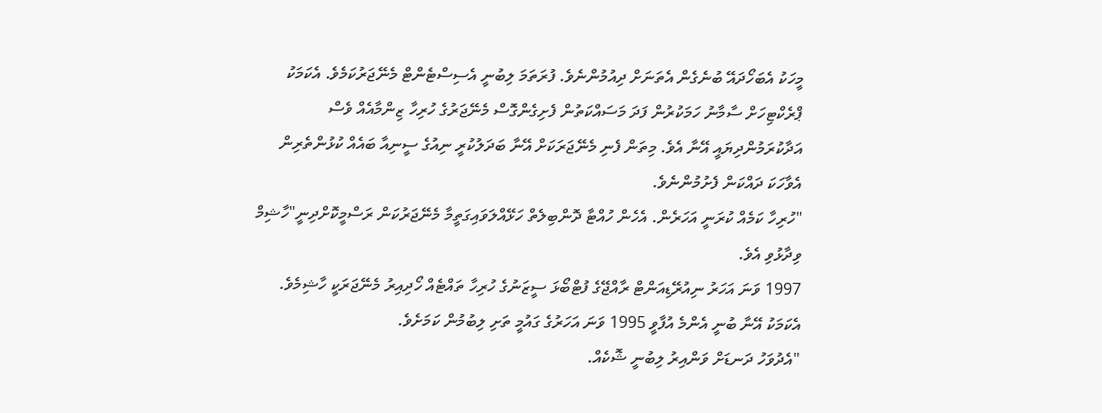މީހަކު އެބަހޯދައޭ ބުނެގެން އެތަނަށް ދިއުމުންނެވެ. ފުރަތަމަ ލިބުނީ އެސިސްޓެންޓް މެނޭޖަރުކަމެވެ. އެކަމަކު ޕްރެކްޓިހަށް ސާމާނު ހަމަކުރުން ފަދަ މަސައްކަތުން ފެށިގެންގޮސް މެނޭޖަރުގެ ހުރިހާ ޒިންމާއެއް ވެސް އަދާކުރަމުންދިޔައީ އޭނާ އެވެ. މިތަން ފެނި މެނޭޖަރަކަށް އޭނާ ބަދަލުކުރީ ނިއުގެ ސީނިއާ ބައެއް ކުޅުންތެރިން އެވާހަކަ ދައްކަން ފެށުމުންނެވެ.
"ހުރިހާ ކަމެއް ކުރަނީ އަހަރެން. އެހެން ހުއްޓާ ދޮންބިލެތް ހަޅޭއްލަވައިގަތީމާ މެނޭޖަރުކަން ރަސްމީކޮށްދިނީ"ހާޝިމް ވިދާޅުވި އެވެ.
1997 ވަނަ އަހަރު ނިއުރޭޑިއަންޓް ރާއްޖޭގެ ފުޓްބޯޅަ ސީޒަނުގެ ހުރިހާ ތައްޓެއް ހޯދިއިރު މެނޭޖަރަކީ ހާޝިމެވެ. އެކަމަކު އޭނާ ބުނީ އެންމެ އުފާވީ 1995 ވަނަ އަހަރުގެ ގައުމީ ތަށި ލިބުމުން ކަމަށެވެ.
"އެދުވަހު ދަނޑަށް ވަންއިރު ލިބުނީ ޝޮކެއް.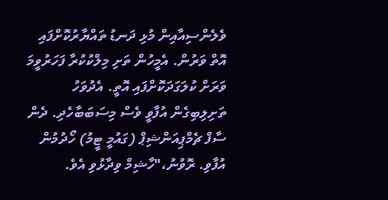ވެލެންސިއާއިން މުޅި ދަނޑު ތައްޔާރުކޮށްފައި އޮތް ވަރުން. އެމީހުން ތަށި މިލްކުކުރާ ފަހަރުވީމަ ވަރަށް ކުލަގަދަކޮށްފައި އޮތީ. އެދުވަހު ތަށިލިބިގެން އުފާވީ ވެސް މިސަބަބާހެދި. ދެން ސާފް ޗެމްޕިއަންޝިޕް (ގައުމީ ޓީމު) ހޯދުމުން އުފާވި. ރޮވުނު،"ހާޝިމް ވިދާޅުވި އެވެ.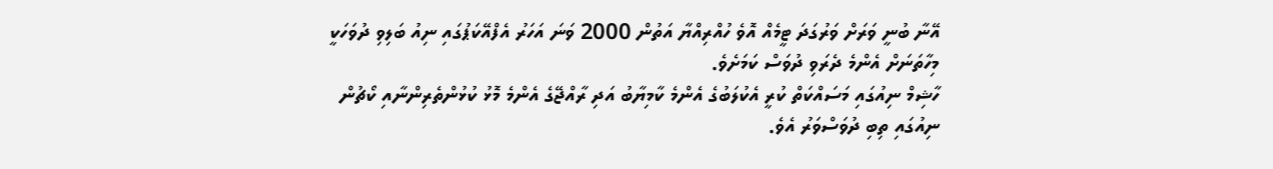އޭނާ ބުނީ ވަރަށް ވަރުގަދަ ޓީމެއް އޮވެ ހުއްރިއްޔާ އަތުން 2000 ވަނަ އަހަރު އެފްއޭކަޕުގައި ނިއު ބަލިވި ދުވަހަކީ މިހާތަނަށް އެންމެ ދެރަވި ދުވަސް ކަމަށެވެ.
ހާޝިމް ނިއުގައި މަސައްކަތް ކުރީ އެކުލަބުގެ އެންމެ ކާމިޔާބު އަދި ރާއްޖޭގެ އެންމެ މޮޅު ކުޅުންތެރިންނާއި ކޯޗުން ނިއުގައި ތިބި ދުވަސްވަރު އެވެ.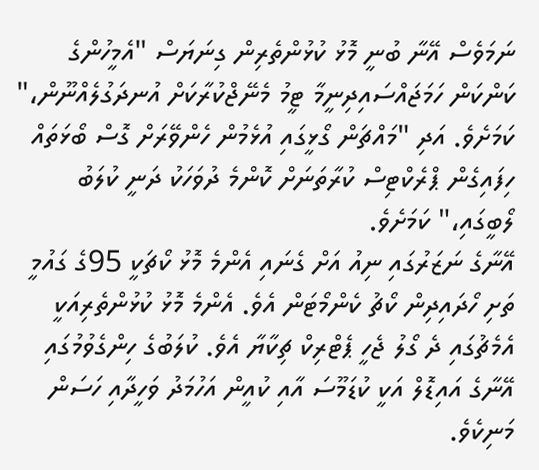ނަމަވެސް އޭނާ ބުނީ މޮޅު ކުޅުންތެރިން ގިނަޔަސް "އެމީހުންގެ ކަންކަން ހަމަޖައްސައިދިނީމާ ޓީމު މެނޭޖްކުރާކަށް އުނދަގުލެއްނޫން،" ކަމަށެވެ. އަދި "މައްޗަން ގޯޅީގައި އުޅެމުން ހެންވޭރަށް ގޮސް ބޯޅަތައް ހިފައިގެން ޕްރެކްޓިސް ކުރާތަނަށް ކޮންމެ ދުވަހަކު ދަނީ ކުލަބު ލޯބީގައި،" ކަމަށެވެ.
އޭނާގެ ނަޒަރުގައި ނިއު އަށް ގެނައި އެންމެ މޮޅު ކޯޗަކީ 95ގެ ގައުމީ ތަށި ހޯދައިދިން ކޯޗު ކެންމޯޓަން އެވެ. އެންމެ މޮޅު ކުޅުންތެރިއަކީ އެމެޗުގައި ދެ ގޯލު ޖެހީ ޕެޓްރިކް ޗިކާޔާ އެވެ. ކުލަބުގެ ހިންގެވުމުގައި އޭނާގެ އައިޑޮލް އަކީ ކުޑަމޫސަ އާއި ކުއީން އަހުމަދު ވަހީދާއި ހަސަން މަނިކެވެ.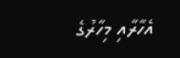އެހާރާއި މިހާރުގެ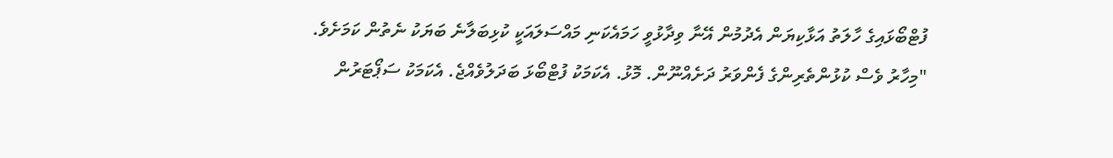ފުޓްބޯޅައިގެ ހާލަތު އަޅާކިޔަން އެދުމުން އޭނާ ވިދާޅުވީ ހަމައެކަނި މައްސަލައަކީ ކުޅިބަލާނެ ބަޔަކު ނެތުން ކަމަށެވެ.
"މިހާރު ވެސް ކުޅުންތެރިންގެ ފެންވަރު ދަށެއްނޫން. މޮޅު. އެކަމަކު ފުޓްބޯޅަ ބަދަލުވެއްޖެ. އެކަމަކު ސަޕޯޓަރުން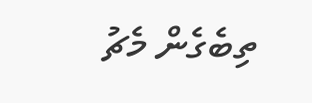ތިބެގެން މެޗު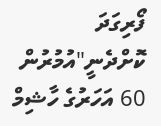ފޯރިގަދަ ކޮށްދެނީ"އުމުރުން 60 އަހަރުގެ ހާޝިމް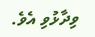ވިދާޅުވި އެވެ.